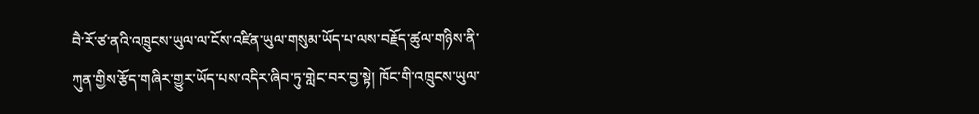བཻ་རོ་ཙ་ནའི་འཁྲུངས་ཡུལ་ལ་ངོས་འཛིན་ཡུལ་གསུམ་ཡོད་པ་ལས་བརྗོད་ཚུལ་གཉིས་ནི་ཀུན་གྱིས་རྩོད་གཞིར་གྱུར་ཡོད་པས་འདིར་ཞིབ་ཏུ་གླེང་བར་བྱ་སྟེ། ཁོང་གི་འཁྲུངས་ཡུལ་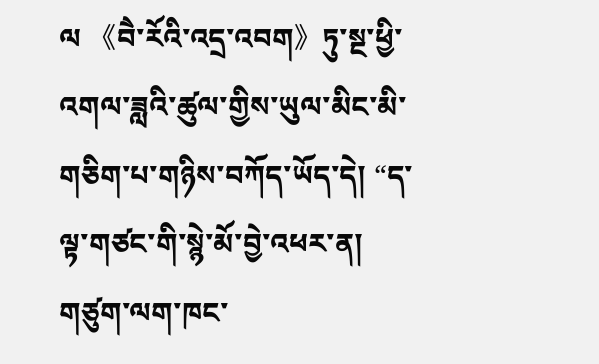ལ 《བཻ་རོའི་འདྲ་འབག》ཏུ་སྔ་ཕྱི་འགལ་ཟླའི་ཚུལ་གྱིས་ཡུལ་མིང་མི་གཅིག་པ་གཉིས་བཀོད་ཡོད་དེ། “ད་ལྟ་གཙང་གི་སྙེ་མོ་བྱེ་འཕར་ན། གཙུག་ལག་ཁང་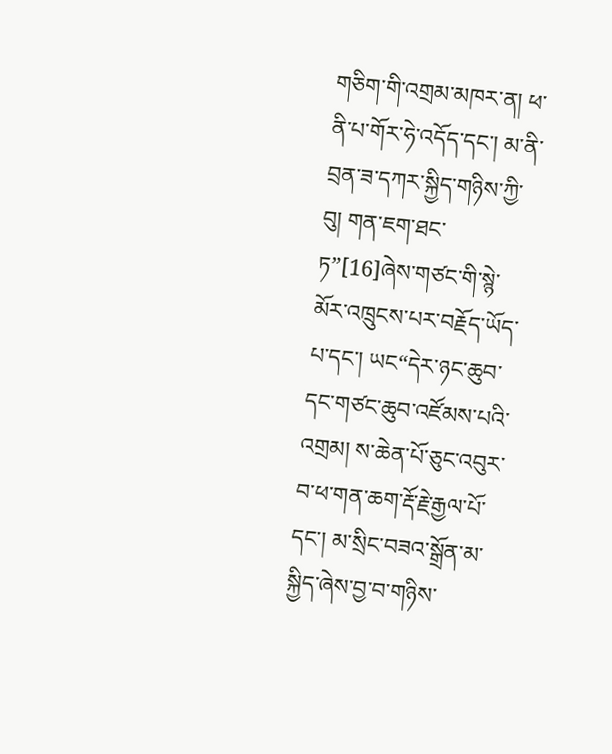གཅིག་གི་འགྲམ་མཁར་ན། ཕ་ནི་པ་གོར་ཧེ་འདོད་དང་། མ་ནི་བྲན་ཟ་དཀར་སྐྱིད་གཉིས་ཀྱི་བུ། གན་ཇག་ཐང་ཏ”[16]ཞེས་གཙང་གི་སྙེ་མོར་འཁྲུངས་པར་བརྗོད་ཡོད་པ་དང་། ཡང“དེར་ཉང་ཆུབ་དང་གཙང་ཆུབ་འཛོམས་པའི་འགྲམ། ས་ཆེན་པོ་ཅུང་འབུར་བ་ཕ་གན་ཆག་རྡོ་རྗེ་རྒྱལ་པོ་དང་། མ་སྲིང་བཟའ་སྒྲོན་མ་སྐྱིད་ཞེས་བྱ་བ་གཉིས་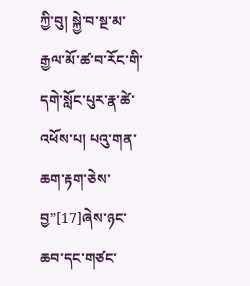ཀྱི་བུ། སྐྱེ་བ་སྔ་མ་རྒྱལ་མོ་ཚ་བ་རོང་གི་དགེ་སློང་པུར་རྣ་ཚེ་འཕོས་པ། པའུ་གན་ཆག་རྟག་ཅེས་བྱ”[17]ཞེས་ཉང་ཆབ་དང་གཙང་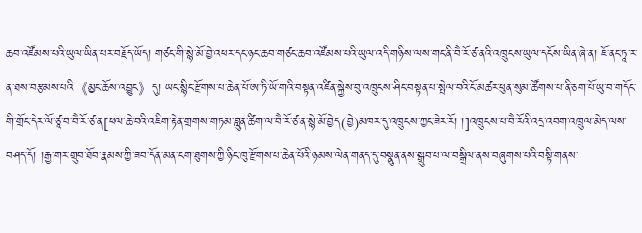ཆབ་འཛོམས་པའི་ཡུལ་ཡིན་པར་བརྗོད་ཡོད། གཙང་གི་སྙེ་མོ་བྱེ་འཕར་དང་ཉང་ཆབ་གཙང་ཆབ་འཛོམས་པའི་ཡུལ་འདི་གཉིས་ལས་གང་ནི་བཻ་རོ་ཙ་ནའི་འཁྲུངས་ཡུལ་དངོས་ཡིན་ཞེ་ན། ཇོ་ནང་ཏཱ་ར་ན་ཐས་བརྩམས་པའི《མྱང་ཆོས་འབྱུང》དུ། ཡང་སྙིང་རྫོགས་པ་ཆེན་པོ་ཨ་ཏི་ཡོ་གའི་བསྟན་འཛིན་སྐྱེས་བུ་འཁྲུངས་ཤིང་བསྟན་པ་སྤེལ་བའི་ངོ་མཚར་ཕུན་སུམ་ཚོགས་པ་ནི་ཅག་པོ་ཡུ་བ་གདོང་གི་གྲོང་དེར་ལོ་ཙཱ་བ་བཻ་རོ་ཙ་ན[ཕལ་ཆེ་བའི་འཇིག་རྟེན་གྲགས་གཏམ་བླུན་ཚིག་ལ་བཻ་རོ་ཙ་ན་སྙེ་མོ་བྱེད(བྱེ)མཁར་དུ་འཁྲུངས་ཀྱང་ཟེར་རོ། །]འཁྲུངས་པ་བཻ་རོའི་འདྲ་འབག་འཁྲུལ་མེད་ལས་བཤད་དོ། །རྒྱ་གར་གྲུབ་ཐོབ་རྣམས་ཀྱི་ཟབ་དོན་མན་ངག་ཐུགས་ཀྱི་ཉིང་ཁུ་རྫོགས་པ་ཆེན་པོའི་ཉམས་ལེན་གནད་དུ་བསྣུན་ནས་སྒྲུབ་པ་ལ་བསྒྲིལ་ནས་བཞུགས་པའི་བསྟི་གནས་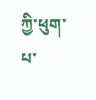ཀྱི་ཕུག་པ་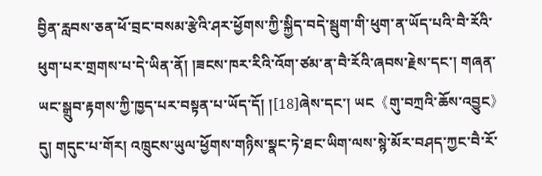བྱིན་རླབས་ཅན་ཕོ་བྲང་བསམ་རྩེའི་ཤར་ཕྱོགས་ཀྱི་སྐྱིད་བདེ་སྦུག་གི་ཕུག་ན་ཡོད་པའི་བཻ་རོའི་ཕུག་པར་གྲགས་པ་དེ་ཡིན་ནོ། །ཟངས་ཁར་རིའི་འོག་ཙམ་ན་བཻ་རོའི་ཞབས་རྗེས་དང་། གཞན་ཡང་སྒྲུབ་རྟགས་ཀྱི་ཁྱད་པར་བསྟན་པ་ཡོད་དོ། །[18]ཞེས་དང་། ཡང《གུ་བཀྲའི་ཆོས་འབྱུང》 དུ། གདུང་པ་གོར། འཁྲུངས་ཡུལ་ཕྱོགས་གཉིས་སྣང་ཏེ་ཐང་ཡིག་ལས་སྙེ་མོར་བཤད་ཀྱང་བཻ་རོ་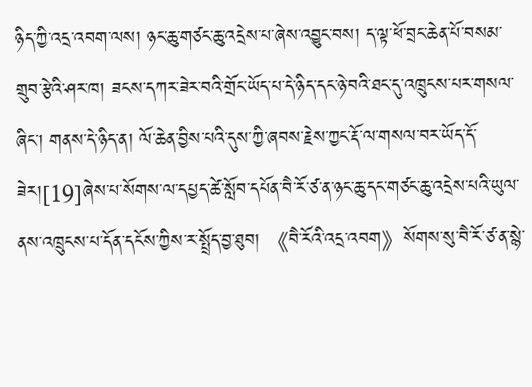ཉིད་ཀྱི་འདྲ་འབག་ལས། ཉང་ཆུ་གཙང་ཆུ་འདྲེས་པ་ཞེས་འབྱུང་བས། ད་ལྟ་ཕོ་བྲང་ཆེན་པོ་བསམ་གྲུབ་རྩེའི་ཤར་ཁ། ཟངས་དཀར་ཟེར་བའི་གྲོང་ཡོད་པ་དེ་ཉིད་དང་ཉེ་བའི་ཐང་དུ་འཁྲུངས་པར་གསལ་ཞིང་། གནས་དེ་ཉིད་ན། ལོ་ཆེན་བྱིས་པའི་དུས་ཀྱི་ཞབས་རྗེས་ཀྱང་རྡོ་ལ་གསལ་བར་ཡོད་དོ་ཟེར།[19]ཞེས་པ་སོགས་ལ་དཔྱད་ཚེ་སློབ་དཔོན་བཻ་རོ་ཙ་ན་ཉང་ཆུ་དང་གཙང་ཆུ་འདྲེས་པའི་ཡུལ་ནས་འཁྲུངས་པ་དོན་དངོས་ཀྱིས་ར་སྤྲོད་བྱ་ཐུབ། 《བཻ་རོའི་འདྲ་འབག》སོགས་སུ་བཻ་རོ་ཙ་ན་སྙེ་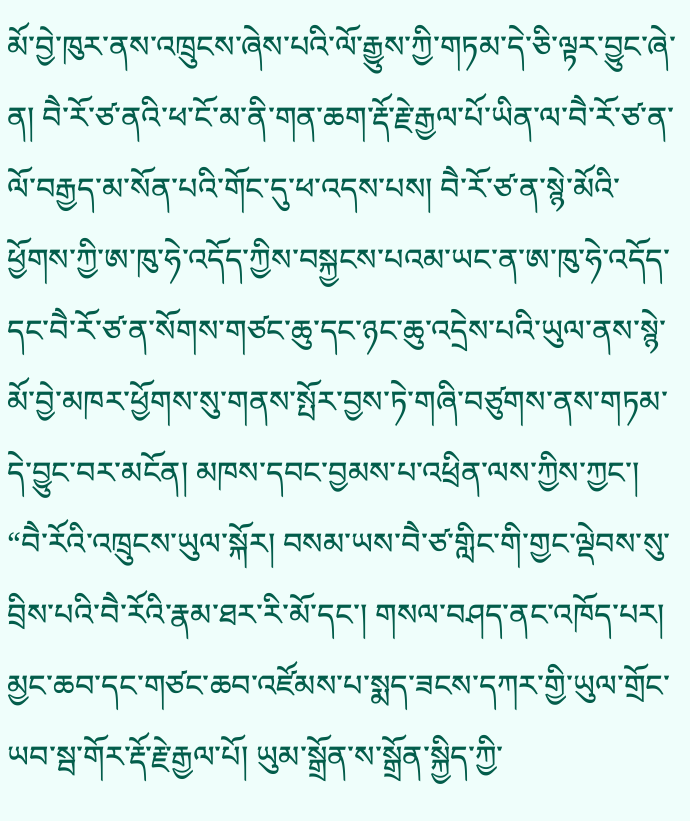མོ་བྱེ་ཁུར་ནས་འཁྲུངས་ཞེས་པའི་ལོ་རྒྱུས་ཀྱི་གཏམ་དེ་ཅི་ལྟར་བྱུང་ཞེ་ན། བཻ་རོ་ཙ་ནའི་ཕ་ངོ་མ་ནི་གན་ཆག་རྡོ་རྗེ་རྒྱལ་པོ་ཡིན་ལ་བཻ་རོ་ཙ་ན་ལོ་བརྒྱད་མ་སོན་པའི་གོང་དུ་ཕ་འདས་པས། བཻ་རོ་ཙ་ན་སྙེ་མོའི་ཕྱོགས་ཀྱི་ཨ་ཁུ་ཧེ་འདོད་ཀྱིས་བསྐྱངས་པའམ་ཡང་ན་ཨ་ཁུ་ཧེ་འདོད་དང་བཻ་རོ་ཙ་ན་སོགས་གཙང་ཆུ་དང་ཉང་ཆུ་འདྲེས་པའི་ཡུལ་ནས་སྙེ་མོ་བྱེ་མཁར་ཕྱོགས་སུ་གནས་སྤོར་བྱས་ཏེ་གཞི་བཙུགས་ནས་གཏམ་དེ་བྱུང་བར་མངོན། མཁས་དབང་བྱམས་པ་འཕྲིན་ལས་ཀྱིས་ཀྱང་། “བཻ་རོའི་འཁྲུངས་ཡུལ་སྐོར། བསམ་ཡས་བཻ་ཙ་གླིང་གི་གྱང་ལྡེབས་སུ་བྲིས་པའི་བཻ་རོའི་རྣམ་ཐར་རི་མོ་དང་། གསལ་བཤད་ནང་འཁོད་པར། མྱང་ཆབ་དང་གཙང་ཆབ་འཛོམས་པ་སྨད་ཟངས་དཀར་གྱི་ཡུལ་གྲོང་ཡབ་སྦ་གོར་རྡོ་རྗེ་རྒྱལ་པོ། ཡུམ་སྒྲོན་ས་སྒྲོན་སྐྱིད་ཀྱི་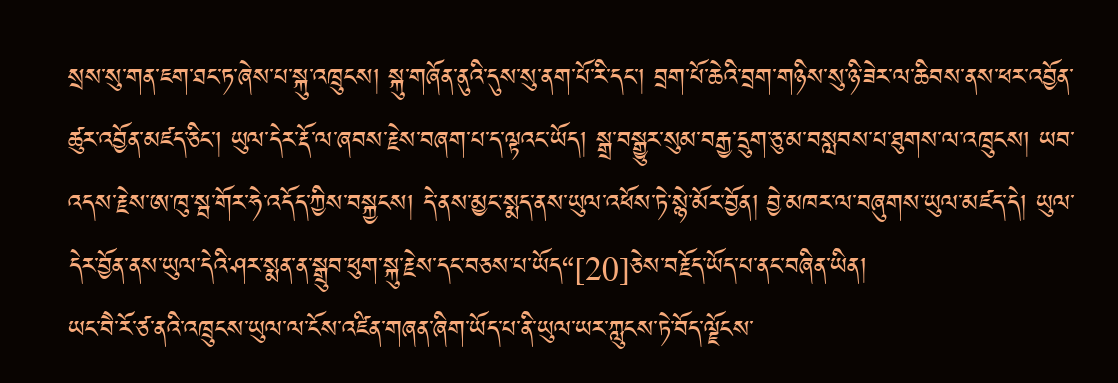སྲས་སུ་གན་ཇག་ཐང་ཏ་ཞེས་པ་སྐུ་འཁྲུངས། སྐུ་གཞོན་ནུའི་དུས་སུ་ནག་པོ་རི་དང་། བྲག་པོ་ཆེའི་བྲག་གཉིས་སུ་ཉི་ཟེར་ལ་ཆིབས་ནས་ཕར་འབྱོན་ཚུར་འབྱོན་མཛད་ཅིང་། ཡུལ་དེར་རྡོ་ལ་ཞབས་རྗེས་བཞག་པ་ད་ལྟའང་ཡོད། སྒྲ་བསྒྱུར་སུམ་བརྒྱ་དྲུག་ཅུ་མ་བསླབས་པ་ཐུགས་ལ་འཁྲུངས། ཡབ་འདས་རྗེས་ཨ་ཁུ་སྦ་གོར་ཧེ་འདོད་ཀྱིས་བསྐྱངས། དེ་ནས་མྱང་སྨད་ནས་ཡུལ་འཕོས་ཏེ་སྙེ་མོར་བྱོན། བྱེ་མཁར་ལ་བཞུགས་ཡུལ་མཛད་དེ། ཡུལ་དེར་བྱོན་ནས་ཡུལ་དེའི་ཤར་སྨན་ན་སྒྲུབ་ཕུག་སྐུ་རྗེས་དང་བཅས་པ་ཡོད“[20]ཅེས་བརྗོད་ཡོད་པ་ནང་བཞིན་ཡིན།
ཡང་བཻ་རོ་ཙ་ནའི་འཁྲུངས་ཡུལ་ལ་ངོས་འཛིན་གཞན་ཞིག་ཡོད་པ་ནི་ཡུལ་ཡར་ཀླུངས་ཏེ་བོད་ལྗོངས་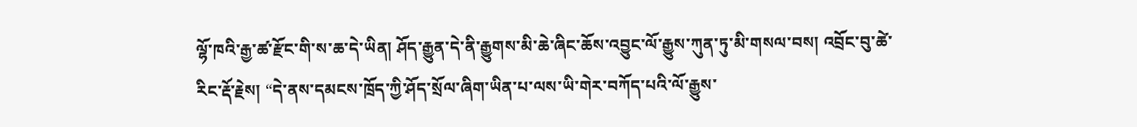ལྷོ་ཁའི་རྒྱ་ཚ་རྫོང་གི་ས་ཆ་དེ་ཡིན། ཤོད་རྒྱུན་དེ་ནི་རྒྱུགས་མི་ཆེ་ཞིང་ཆོས་འབྱུང་ལོ་རྒྱུས་ཀུན་ཏུ་མི་གསལ་བས། འབྲོང་བུ་ཚེ་རིང་རྡོ་རྗེས། “དེ་ནས་དམངས་ཁྲོད་ཀྱི་ཤོད་སྲོལ་ཞིག་ཡིན་པ་ལས་ཡི་གེར་བཀོད་པའི་ལོ་རྒྱུས་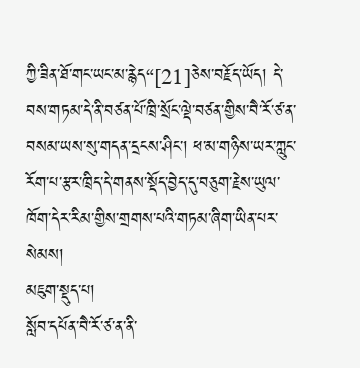ཀྱི་ཟིན་ཐོ་གང་ཡང་མ་རྙེད“[21]ཅེས་བརྗོད་ཡོད། དེ་བས་གཏམ་དེ་ནི་བཙན་པོ་ཁྲི་སྲོང་ལྡེ་བཙན་གྱིས་བཻ་རོ་ཙ་ན་བསམ་ཡས་སུ་གདན་དྲངས་ཤིང་། ཕ་མ་གཉིས་ཡར་ཀླུང་རོག་པ་རྩར་ཁྲིད་དེ་གནས་སྡོད་བྱེད་དུ་བཅུག་རྗེས་ཡུལ་ཁོག་དེར་རིམ་གྱིས་གྲགས་པའི་གཏམ་ཞིག་ཡིན་པར་སེམས།
མཇུག་སྡུད་པ།
སློབ་དཔོན་བཻ་རོ་ཙ་ན་ནི་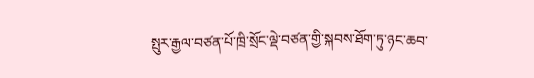སྤུར་རྒྱལ་བཙན་པོ་ཁྲི་སྲོང་ལྡེ་བཙན་གྱི་སྐབས་ཐོག་ཏུ་ཉང་ཆབ་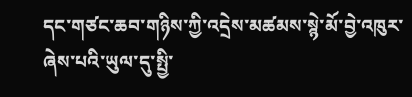དང་གཙང་ཆབ་གཉིས་ཀྱི་འདྲེས་མཚམས་སྙེ་མོ་བྱེ་འཁུར་ཞེས་པའི་ཡུལ་དུ་སྤྱི་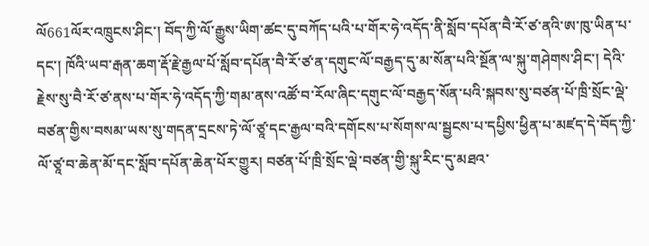ལོ661ལོར་འཁྲུངས་ཤིང་། བོད་ཀྱི་ལོ་རྒྱུས་ཡིག་ཚང་དུ་བཀོད་པའི་པ་གོར་ཧེ་འདོད་ནི་སློབ་དཔོན་བཻ་རོ་ཙ་ནའི་ཨ་ཁུ་ཡིན་པ་དང་། ཁོའི་ཡབ་རྒན་ཆག་རྡོ་རྗེ་རྒྱལ་པོ་སློབ་དཔོན་བཻ་རོ་ཙ་ན་དགུང་ལོ་བརྒྱད་དུ་མ་སོན་པའི་སྔོན་ལ་སྐུ་གཤེགས་ཤིང་། དེའི་རྗེས་སུ་བཻ་རོ་ཙ་ནས་པ་གོར་ཧེ་འདོད་ཀྱི་གམ་ནས་འཚོ་བ་རོལ་ཞིང་དགུང་ལོ་བརྒྱད་སོན་པའི་སྐབས་སུ་བཙན་པོ་ཁྲི་སྲོང་ལྡེ་བཙན་གྱིས་བསམ་ཡས་སུ་གདན་དྲངས་ཏེ་ལོ་ཙཱ་དང་རྒྱལ་བའི་དགོངས་པ་སོགས་ལ་སྦྱངས་པ་དཔྱིས་ཕྱིན་པ་མཛད་དེ་བོད་ཀྱི་ལོ་ཙཱ་བ་ཆེན་མོ་དང་སློབ་དཔོན་ཆེན་པོར་གྱུར། བཙན་པོ་ཁྲི་སྲོང་ལྡེ་བཙན་གྱི་སྐུ་རིང་དུ་མཐའ་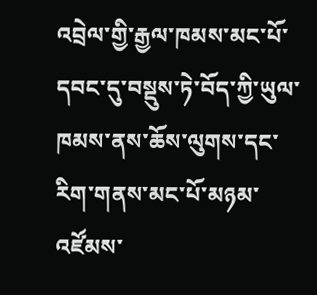འབྲེལ་གྱི་རྒྱལ་ཁམས་མང་པོ་དབང་དུ་བསྡུས་ཏེ་བོད་ཀྱི་ཡུལ་ཁམས་ནས་ཆོས་ལུགས་དང་རིག་གནས་མང་པོ་མཉམ་འཛོམས་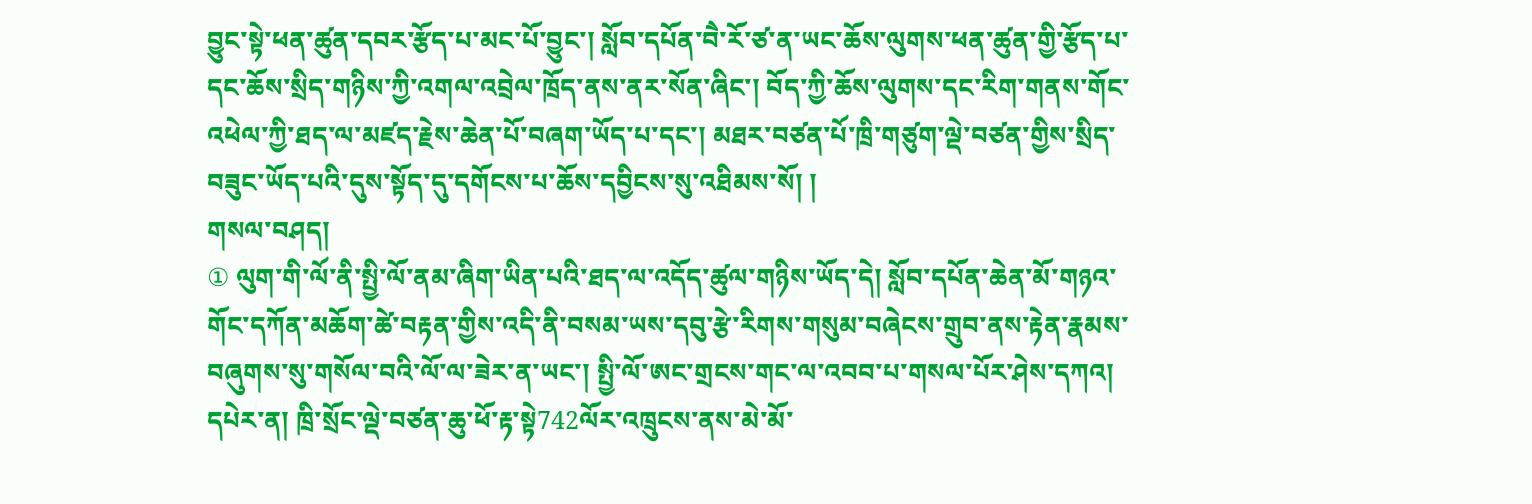བྱུང་སྟེ་ཕན་ཚུན་དབར་རྩོད་པ་མང་པོ་བྱུང་། སློབ་དཔོན་བཻ་རོ་ཙ་ན་ཡང་ཆོས་ལུགས་ཕན་ཚུན་གྱི་རྩོད་པ་དང་ཆོས་སྲིད་གཉིས་ཀྱི་འགལ་འབྲེལ་ཁྲོད་ནས་ནར་སོན་ཞིང་། བོད་ཀྱི་ཆོས་ལུགས་དང་རིག་གནས་གོང་འཕེལ་ཀྱི་ཐད་ལ་མཛད་རྗེས་ཆེན་པོ་བཞག་ཡོད་པ་དང་། མཐར་བཙན་པོ་ཁྲི་གཙུག་ལྡེ་བཙན་གྱིས་སྲིད་བཟུང་ཡོད་པའི་དུས་སྟོད་དུ་དགོངས་པ་ཆོས་དབྱིངས་སུ་འཐིམས་སོ། །
གསལ་བཤད།
① ལུག་གི་ལོ་ནི་སྤྱི་ལོ་ནམ་ཞིག་ཡིན་པའི་ཐད་ལ་འདོད་ཚུལ་གཉིས་ཡོད་དེ། སློབ་དཔོན་ཆེན་མོ་གཉའ་གོང་དཀོན་མཆོག་ཚེ་བརྟན་གྱིས་འདི་ནི་བསམ་ཡས་དབུ་རྩེ་རིགས་གསུམ་བཞེངས་གྲུབ་ནས་རྟེན་རྣམས་བཞུགས་སུ་གསོལ་བའི་ལོ་ལ་ཟེར་ན་ཡང་། སྤྱི་ལོ་ཨང་གྲངས་གང་ལ་འབབ་པ་གསལ་པོར་ཤེས་དཀའ། དཔེར་ན། ཁྲི་སྲོང་ལྡེ་བཙན་ཆུ་ཕོ་རྟ་སྟེ742ལོར་འཁྲུངས་ནས་མེ་མོ་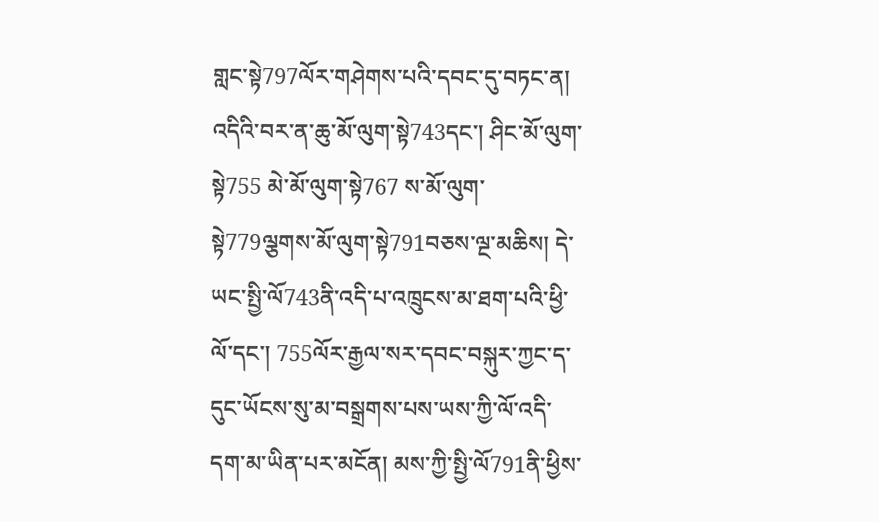གླང་སྟེ797ལོར་གཤེགས་པའི་དབང་དུ་བཏང་ན། འདིའི་བར་ན་ཆུ་མོ་ལུག་སྟེ743དང་། ཤིང་མོ་ལུག་སྟེ755 མེ་མོ་ལུག་སྟེ767 ས་མོ་ལུག་སྟེ779ལྕགས་མོ་ལུག་སྟེ791བཅས་ལྔ་མཆིས། དེ་ཡང་སྤྱི་ལོ743ནི་འདི་པ་འཁྲུངས་མ་ཐག་པའི་ཕྱི་ལོ་དང་། 755ལོར་རྒྱལ་སར་དབང་བསྐུར་ཀྱང་ད་དུང་ཡོངས་སུ་མ་བསྒྲགས་པས་ཡས་ཀྱི་ལོ་འདི་དག་མ་ཡིན་པར་མངོན། མས་ཀྱི་སྤྱི་ལོ791ནི་ཕྱིས་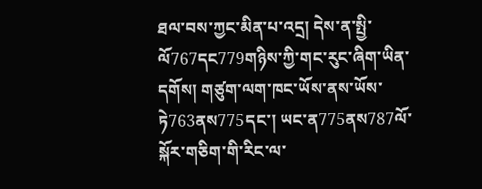ཐལ་བས་ཀྱང་མིན་པ་འདྲ། དེས་ན་སྤྱི་ལོ767དང779གཉིས་ཀྱི་གང་རུང་ཞིག་ཡིན་དགོས། གཙུག་ལག་ཁང་ཡོས་ནས་ཡོས་ཏེ763ནས775དང་། ཡང་ན775ནས787ལོ་སྐོར་གཅིག་གི་རིང་ལ་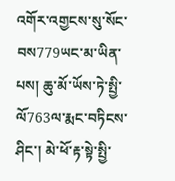འགོར་འགྱངས་སུ་སོང་བས779ཡང་མ་ཡིན་པས། ཆུ་མོ་ཡོས་ཏེ་སྤྱི་ལོ763ལ་རྨང་བཏིངས་ཤིང་། མེ་ཕོ་རྟ་སྟེ་སྤྱི་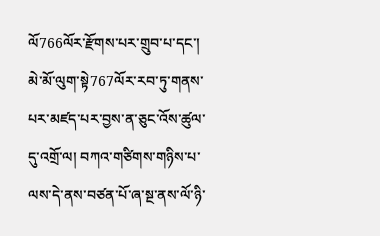ལོ766ལོར་རྫོགས་པར་གྲུབ་པ་དང་། མེ་མོ་ལུག་སྟེ767ལོར་རབ་ཏུ་གནས་པར་མཛད་པར་བྱས་ན་ཅུང་འོས་ཚུལ་དུ་འགྲོ་ལ། བཀའ་གཙིགས་གཉིས་པ་ལས་དེ་ནས་བཙན་པོ་ཞ་སྔ་ནས་ལོ་ཉི་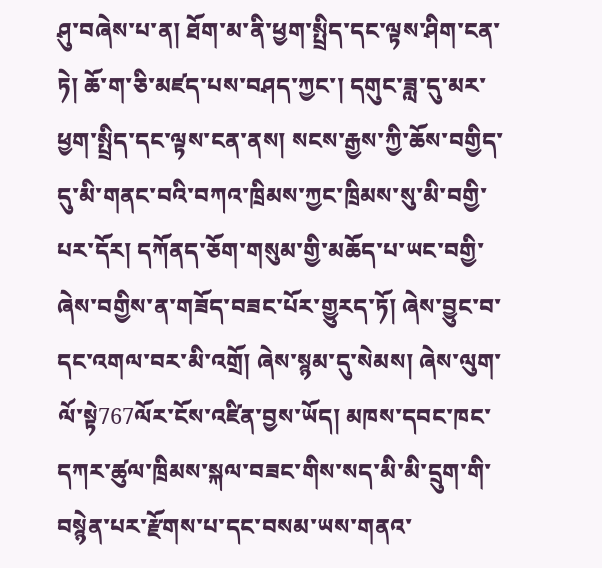ཤུ་བཞེས་པ་ན། ཐོག་མ་ནི་ཕྱག་སྤྲིད་དང་ལྟས་ཤིག་ངན་ཏེ། ཆོ་ག་ཅི་མཛད་པས་བཤད་ཀྱང་། དགུང་ཟླ་དུ་མར་ཕྱག་སྤྲིད་དང་ལྟས་ངན་ནས། སངས་རྒྱས་ཀྱི་ཆོས་བགྱིད་དུ་མི་གནང་བའི་བཀའ་ཁྲིམས་ཀྱང་ཁྲིམས་སུ་མི་བགྱི་པར་དོར། དཀོནད་ཅོག་གསུམ་གྱི་མཆོད་པ་ཡང་བགྱི་ཞེས་བགྱིས་ན་གཟོད་བཟང་པོར་གྱུརད་ཏོ། ཞེས་བྱུང་བ་དང་འགལ་བར་མི་འགྲོ། ཞེས་སྙམ་དུ་སེམས། ཞེས་ལུག་ལོ་སྟེ767ལོར་ངོས་འཛིན་བྱས་ཡོད། མཁས་དབང་ཁང་དཀར་ཚུལ་ཁྲིམས་སྐལ་བཟང་གིས་སད་མི་མི་དྲུག་གི་བསྙེན་པར་རྫོགས་པ་དང་བསམ་ཡས་གནའ་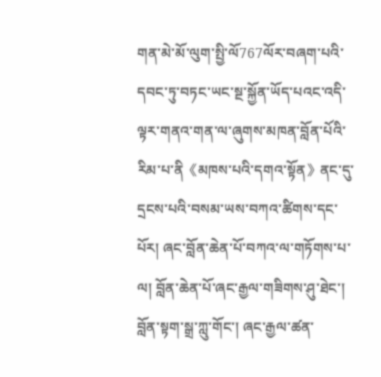གན་མེ་མོ་ལུག་སྤྱི་ལོ767ལོར་བཞག་པའི་དབང་ཏུ་བཏང་ཡང་སྔ་སྐྱོན་ཡོད་པའང་འདི་ལྟར་གནའ་གན་ལ་ཞུགས་མཁན་བློན་པོའི་རིམ་པ་ནི《མཁས་པའི་དགའ་སྟོན》ནང་དུ་དྲངས་པའི་བསམ་ཡས་བཀའ་ཚིགས་དང་པོར། ཞང་བློན་ཆེན་པོ་བཀའ་ལ་གཏོགས་པ་ལ། བློན་ཆེན་པོ་ཞང་རྒྱལ་གཟིགས་ཤུ་ཐེང་། བློན་སྟག་སྒྲ་ཀླུ་གོང་། ཞང་རྒྱལ་ཚན་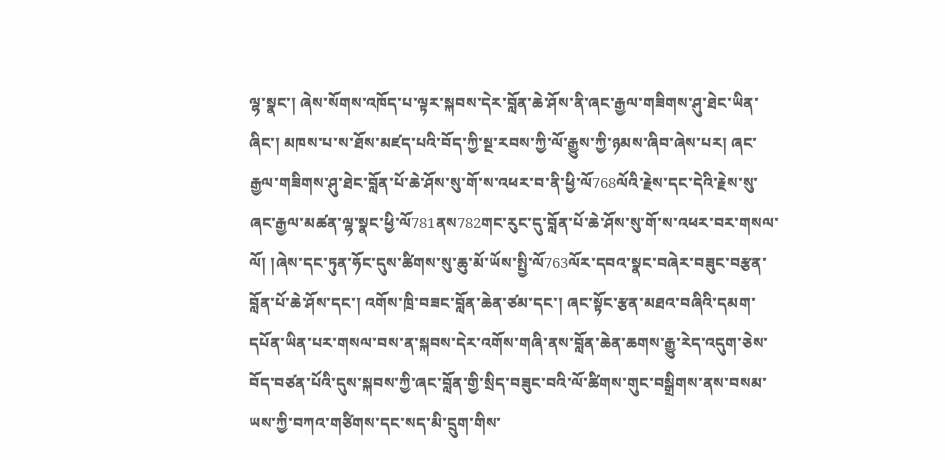ལྷ་སྣང་། ཞེས་སོགས་འཁོད་པ་ལྟར་སྐབས་དེར་བློན་ཆེ་ཤོས་ནི་ཞང་རྒྱལ་གཟིགས་ཤུ་ཐེང་ཡིན་ཞིང་། མཁས་པ་ས་ཐོས་མཛད་པའི་བོད་ཀྱི་སྔ་རབས་ཀྱི་ལོ་རྒྱུས་ཀྱི་ཉམས་ཞིབ་ཞེས་པར། ཞང་རྒྱལ་གཟིགས་ཤུ་ཐེང་བློན་པོ་ཆེ་ཤོས་སུ་གོ་ས་འཕར་བ་ནི་ཕྱི་ལོ768ལོའི་རྗེས་དང་དེའི་རྗེས་སུ་ཞང་རྒྱལ་མཚན་ལྷ་སྣང་ཕྱི་ལོ781ནས782གང་རུང་དུ་བློན་པོ་ཆེ་ཤོས་སུ་གོ་ས་འཕར་བར་གསལ་ལོ། །ཞེས་དང་ཏུན་ཧོང་དུས་ཚིགས་སུ་ཆུ་མོ་ཡོས་སྤྱི་ལོ763ལོར་དབའ་སྣང་བཞེར་བཟུང་བརྩན་བློན་པོ་ཆེ་ཤོས་དང་། འགོས་ཁྲི་བཟང་བློན་ཆེན་ཙམ་དང་། ཞང་སྟོང་རྩན་མཐའ་བཞིའི་དམག་དཔོན་ཡིན་པར་གསལ་བས་ན་སྐབས་དེར་འགོས་གཞི་ནས་བློན་ཆེན་ཆགས་རྒྱུ་རེད་འདུག་ཅེས་བོད་བཙན་པོའི་དུས་སྐབས་ཀྱི་ཞང་བློན་གྱི་སྲིད་བཟུང་བའི་ལོ་ཚིགས་གུང་བསྒྲིགས་ནས་བསམ་ཡས་ཀྱི་བཀའ་གཙིགས་དང་སད་མི་དྲུག་གིས་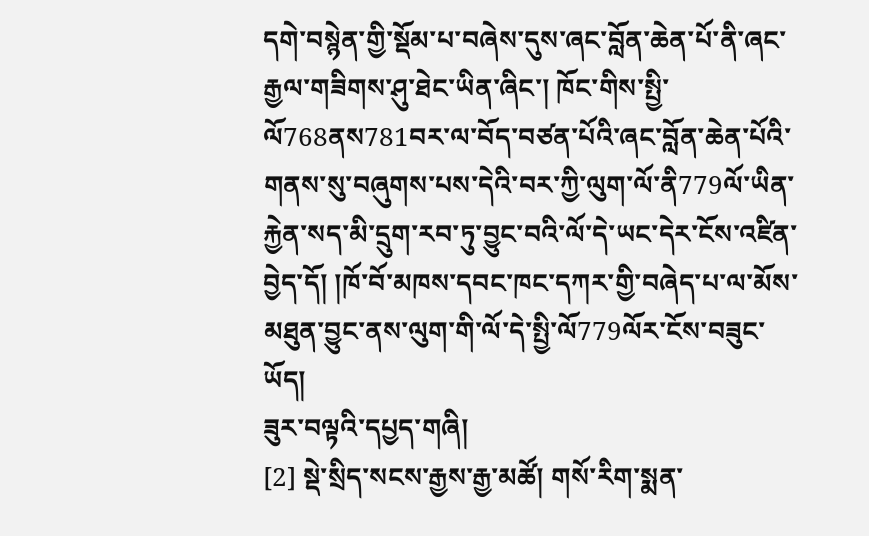དགེ་བསྙེན་གྱི་སྡོམ་པ་བཞེས་དུས་ཞང་བློན་ཆེན་པོ་ནི་ཞང་རྒྱལ་གཟིགས་ཤུ་ཐེང་ཡིན་ཞིང་། ཁོང་གིས་སྤྱི་ལོ768ནས781བར་ལ་བོད་བཙན་པོའི་ཞང་བློན་ཆེན་པོའི་གནས་སུ་བཞུགས་པས་དེའི་བར་ཀྱི་ལུག་ལོ་ནི779ལོ་ཡིན་རྐྱེན་སད་མི་དྲུག་རབ་ཏུ་བྱུང་བའི་ལོ་དེ་ཡང་དེར་ངོས་འཛིན་བྱེད་དོ། །ཁོ་བོ་མཁས་དབང་ཁང་དཀར་གྱི་བཞེད་པ་ལ་མོས་མཐུན་བྱུང་ནས་ལུག་གི་ལོ་དེ་སྤྱི་ལོ779ལོར་ངོས་བཟུང་ཡོད།
ཟུར་བལྟའི་དཔྱད་གཞི།
[2] སྡེ་སྲིད་སངས་རྒྱས་རྒྱ་མཚོ། གསོ་རིག་སྨན་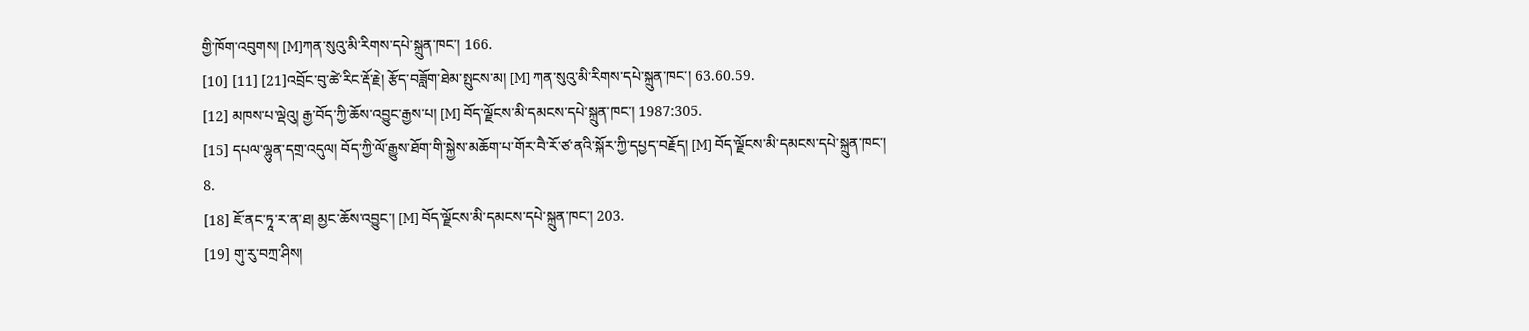གྱི་ཁོག་འབུགས། [M]ཀན་སུའུ་མི་རིགས་དཔེ་སྐྲུན་ཁང་། 166.
[10] [11] [21]འབྲོང་བུ་ཚེ་རིང་རྡོ་རྗེ། རྩོད་བཟློག་ཐེམ་སྤུངས་མ། [M] ཀན་སུའུ་མི་རིགས་དཔེ་སྐྲུན་ཁང་། 63.60.59.
[12] མཁས་པ་ལྡེའུ། རྒྱ་བོད་ཀྱི་ཆོས་འབྱུང་རྒྱས་པ། [M] བོད་ལྗོངས་མི་དམངས་དཔེ་སྐྲུན་ཁང་། 1987:305.
[15] དཔལ་ལྷུན་དགྲ་འདུལ། བོད་ཀྱི་ལོ་རྒྱུས་ཐོག་གི་སྐྱེས་མཆོག་པ་གོར་བཻ་རོ་ཙ་ནའི་སྐོར་ཀྱི་དཔྱད་བརྗོད། [M] བོད་ལྗོངས་མི་དམངས་དཔེ་སྐྲུན་ཁང་། 8.
[18] ཇོ་ནང་ཏཱ་ར་ན་ཐ། མྱང་ཆོས་འབྱུང་། [M] བོད་ལྗོངས་མི་དམངས་དཔེ་སྐྲུན་ཁང་། 203.
[19] གུ་རུ་བཀྲ་ཤིས།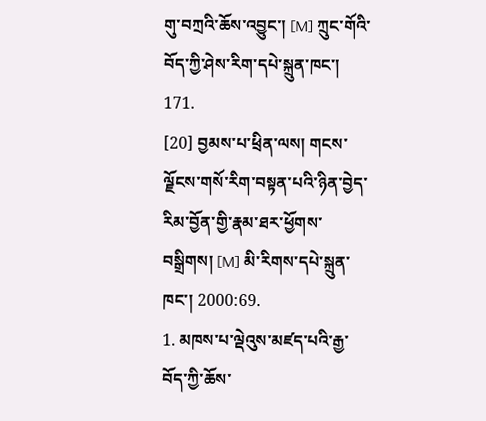གུ་བཀྲའི་ཆོས་འབྱུང་། [M] ཀྲུང་གོའི་བོད་ཀྱི་ཤེས་རིག་དཔེ་སྐྲུན་ཁང་། 171.
[20] བྱམས་པ་ཕྲིན་ལས། གངས་ལྗོངས་གསོ་རིག་བསྟན་པའི་ཉིན་བྱེད་རིམ་བྱོན་གྱི་རྣམ་ཐར་ཕྱོགས་བསྒྲིགས། [M] མི་རིགས་དཔེ་སྐྲུན་ཁང་། 2000:69.
1. མཁས་པ་ལྡེའུས་མཛད་པའི་རྒྱ་བོད་ཀྱི་ཆོས་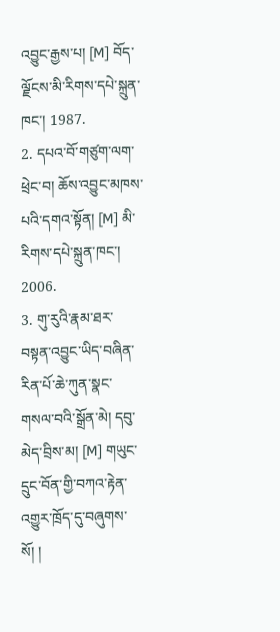འབྱུང་རྒྱས་པ། [M] བོད་ལྗོངས་མི་རིགས་དཔེ་སྐྲུན་ཁང་། 1987.
2. དཔའ་བོ་གཙུག་ལག་ཕྲེང་བ། ཆོས་འབྱུང་མཁས་པའི་དགའ་སྟོན། [M] མི་རིགས་དཔེ་སྐྲུན་ཁང་། 2006.
3. གུ་རུའི་རྣམ་ཐར་བསྟན་འབྱུང་ཡིད་བཞིན་རིན་པོ་ཆེ་ཀུན་སྣང་གསལ་བའི་སྒྲོན་མེ། དབུ་མེད་བྲིས་མ། [M] གཡུང་དྲུང་བོན་གྱི་བཀའ་རྟེན་འགྱུར་ཁྲོད་དུ་བཞུགས་སོ། །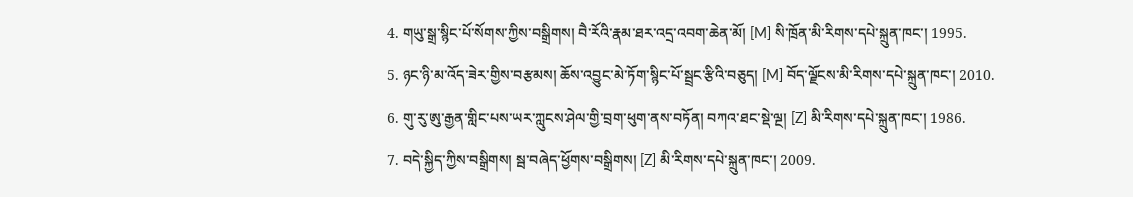4. གཡུ་སྒྲ་སྙིང་པོ་སོགས་ཀྱིས་བསྒྲིགས། བཻ་རོའི་རྣམ་ཐར་འདྲ་འབག་ཆེན་མོ། [M] སི་ཁྲོན་མི་རིགས་དཔེ་སྐྲུན་ཁང་། 1995.
5. ཉང་ཉི་མ་འོད་ཟེར་གྱིས་བརྩམས། ཆོས་འབྱུང་མེ་ཏོག་སྙིང་པོ་སྦྲང་རྩིའི་བཅུད། [M] བོད་ལྗོངས་མི་རིགས་དཔེ་སྐྲུན་ཁང་། 2010.
6. གུ་རུ་ཨུ་རྒྱན་གླིང་པས་ཡར་ཀླུངས་ཤེལ་གྱི་བྲག་ཕུག་ནས་བཏོན། བཀའ་ཐང་སྡེ་ལྔ། [Z] མི་རིགས་དཔེ་སྐྲུན་ཁང་། 1986.
7. བདེ་སྐྱིད་ཀྱིས་བསྒྲིགས། སྦ་བཞེད་ཕྱོགས་བསྒྲིགས། [Z] མི་རིགས་དཔེ་སྐྲུན་ཁང་། 2009.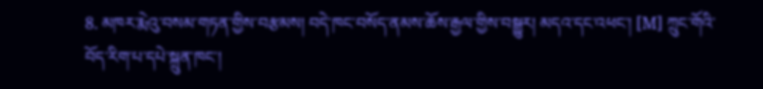8. མཁར་རྨེའུ་བསམ་གཏན་གྱིས་བརྩམས། བདེ་ཁང་བསོད་ནམས་ཆོས་རྒྱལ་གྱིས་བསྒྱུར། མདའ་དང་འཕང་། [M] ཀྲུང་གོའི་བོད་རིག་པ་དཔེ་སྐྲུན་ཁང་།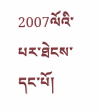2007ལོའི་པར་ཐེངས་དང་པོ།